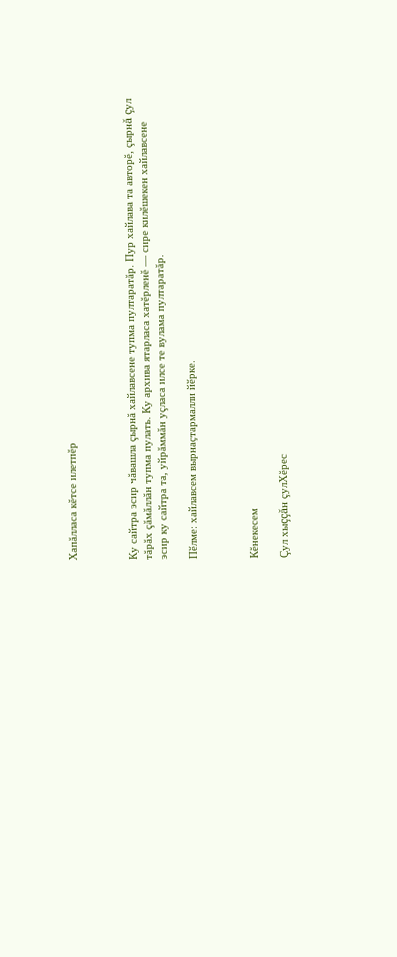Хапăлласа кĕтсе илетпĕр



Ку сайтра эсир чăвашла çырнă хайлавсене тупма пултаратăр. Пур хайлава та авторĕ, çырнă çул тăрăх çăмăллăн тупма пулать. Ку архива ятарласа хатĕрленĕ — сире килĕшекен хайлавсене эсир ку сайтра та, уйрăммăн уçласа илсе те вулама пултаратăр.

Пӗлме: хайлавсем вырнаҫтармалли йӗрке.



Кĕнекесем

Çул хыççăн çулХĕрес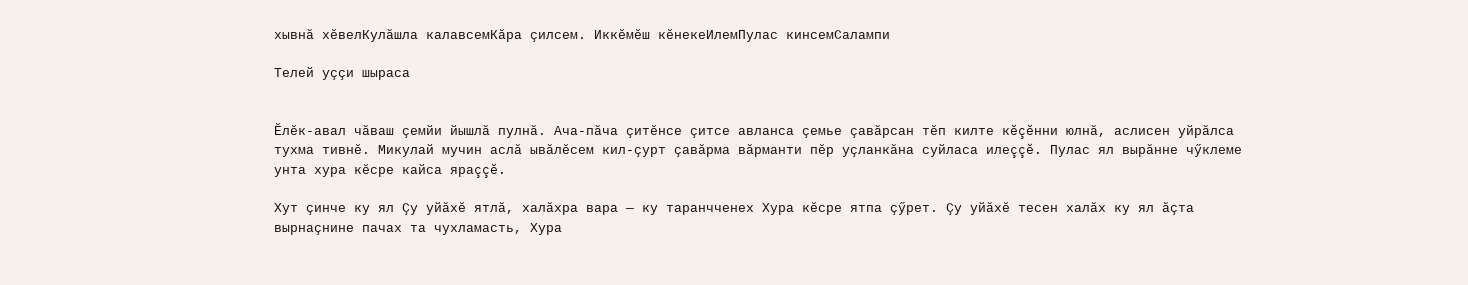хывнă хĕвелКулăшла калавсемКăра çилсем. Иккĕмĕш кĕнекеИлемПулас кинсемСалампи

Телей уççи шыраса


Ĕлĕк-авал чăваш çемйи йышлă пулнă. Ача-пăча çитĕнсе çитсе авланса çемье çавăрсан тĕп килте кĕçĕнни юлнă, аслисен уйрăлса тухма тивнĕ. Микулай мучин аслă ывăлĕсем кил-çурт çавăрма вăрманти пĕр уçланкăна суйласа илеççĕ. Пулас ял вырăнне чӳклеме унта хура кĕсре кайса яраççĕ.

Хут çинче ку ял Çу уйăхĕ ятлă, халăхра вара — ку таранчченех Хура кĕсре ятпа çӳрет. Çу уйăхĕ тесен халăх ку ял ăçта вырнаçнине пачах та чухламасть, Хура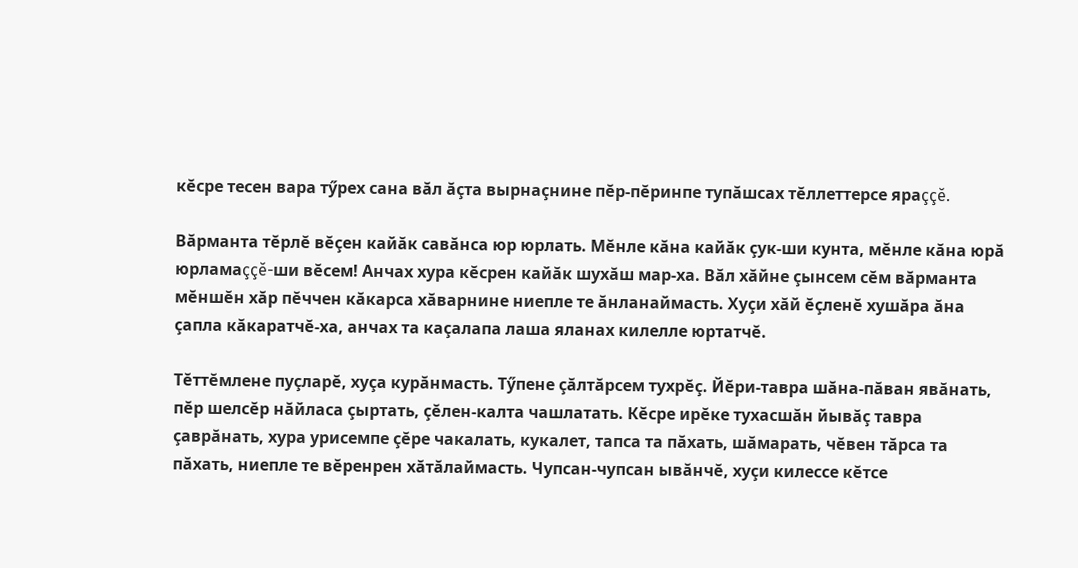кĕсре тесен вара тӳрех сана вăл ăçта вырнаçнине пĕр-пĕринпе тупăшсах тĕллеттерсе яраççĕ.

Вăрманта тĕрлĕ вĕçен кайăк савăнса юр юрлать. Мĕнле кăна кайăк çук-ши кунта, мĕнле кăна юрă юрламаççĕ-ши вĕсем! Анчах хура кĕсрен кайăк шухăш мар-ха. Вăл хăйне çынсем сĕм вăрманта мĕншĕн хăр пĕччен кăкарса хăварнине ниепле те ăнланаймасть. Хуçи хăй ĕçленĕ хушăра ăна çапла кăкаратчĕ-ха, анчах та каçалапа лаша яланах килелле юртатчĕ.

Тĕттĕмлене пуçларĕ, хуçа курăнмасть. Тӳпене çăлтăрсем тухрĕç. Йĕри-тавра шăна-пăван явăнать, пĕр шелсĕр нăйласа çыртать, çĕлен-калта чашлатать. Кĕсре ирĕке тухасшăн йывăç тавра çаврăнать, хура урисемпе çĕре чакалать, кукалет, тапса та пăхать, шăмарать, чĕвен тăрса та пăхать, ниепле те вĕренрен хăтăлаймасть. Чупсан-чупсан ывăнчĕ, хуçи килессе кĕтсе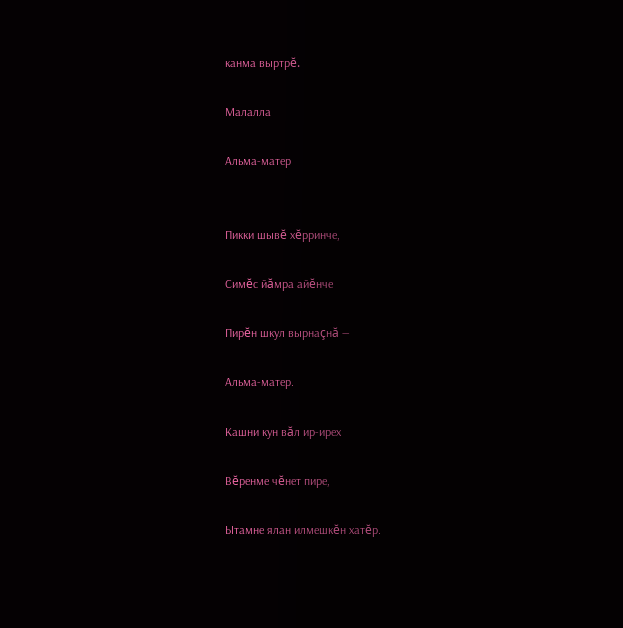канма выртрĕ.

Малалла

Альма-матер


Пикки шывĕ хĕрринче,

Симĕс йăмра айĕнче

Пирĕн шкул вырнаçнă —

Альма-матер.

Кашни кун вăл ир-ирех

Вĕренме чĕнет пире,

Ытамне ялан илмешкĕн хатĕр.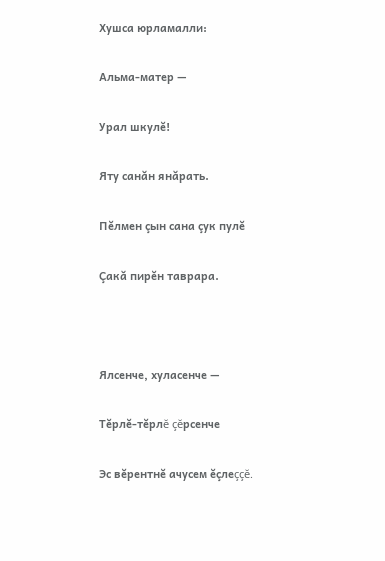Хушса юрламалли:

Альма-матер —

Урал шкулĕ!

Яту санăн янăрать.

Пĕлмен çын сана çук пулĕ

Çакă пирĕн таврара.



Ялсенче, хуласенче —

Тĕрлĕ-тĕрлĕ çĕрсенче

Эс вĕрентнĕ ачусем ĕçлеççĕ.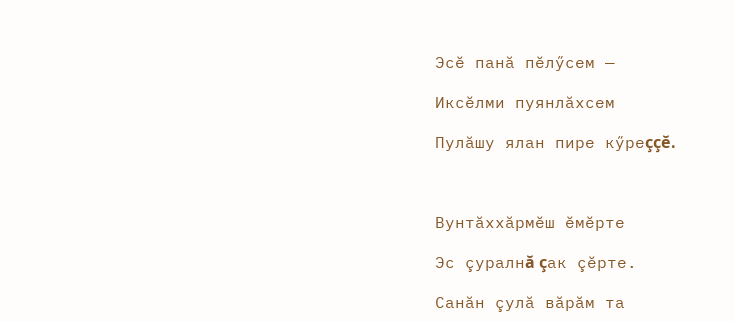Эсĕ панă пĕлӳсем —

Иксĕлми пуянлăхсем

Пулăшу ялан пире кӳреççĕ.



Вунтăххăрмĕш ĕмĕрте

Эс çуралнă çак çĕрте.

Санăн çулă вăрăм та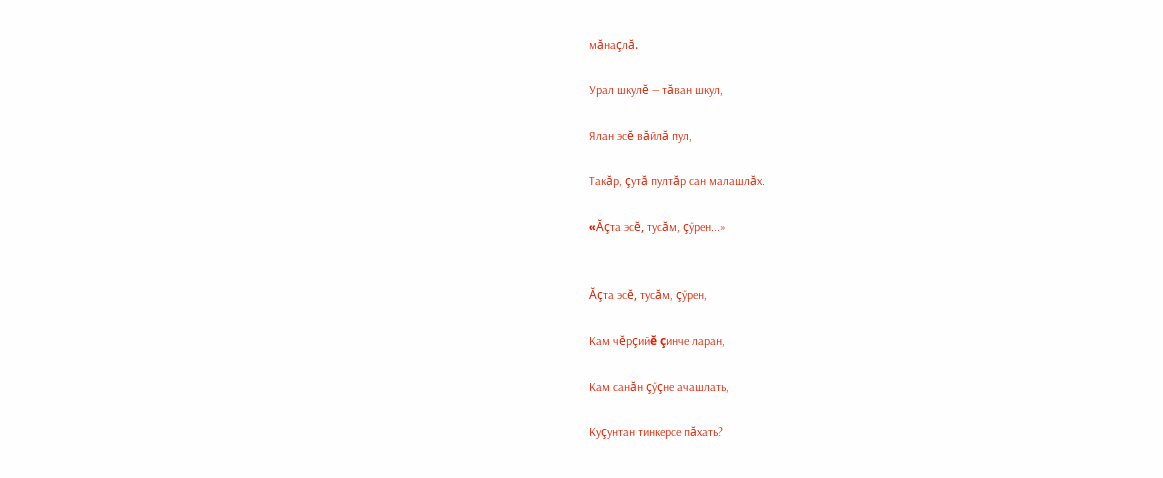мăнаçлă.

Урал шкулĕ — тăван шкул,

Ялан эсĕ вăйлă пул,

Такăр, çутă пултăр сан малашлăх.

«Ăçта эсĕ, тусăм, çӳрен...»


Ăçта эсĕ, тусăм, çӳрен,

Кам чĕрçийĕ çинче ларан,

Кам санăн çӳçне ачашлать,

Куçунтан тинкерсе пăхать?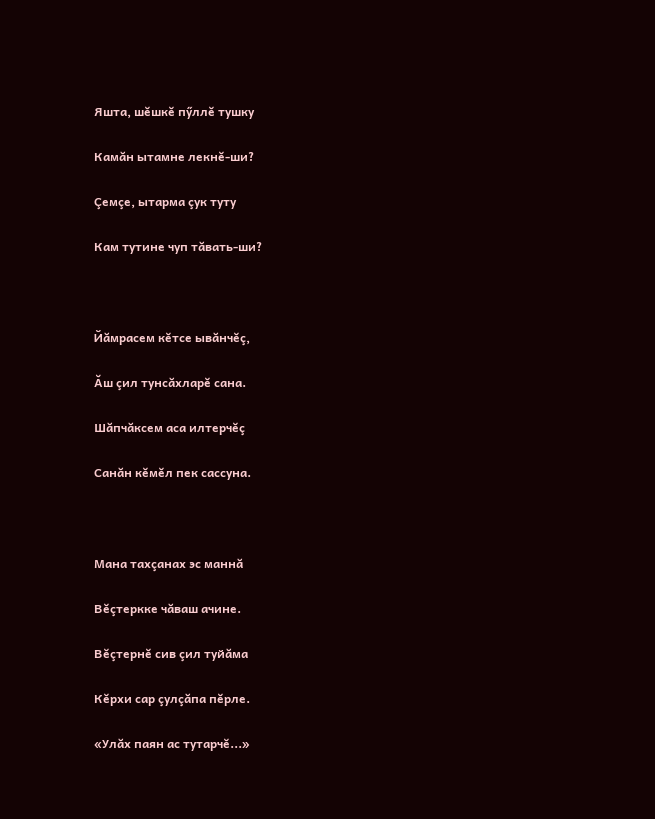Яшта, шĕшкĕ пӳллĕ тушку

Камăн ытамне лекнĕ-ши?

Çемçе, ытарма çук туту

Кам тутине чуп тăвать-ши?



Йăмрасем кĕтсе ывăнчĕç,

Ăш çил тунсăхларĕ сана.

Шăпчăксем аса илтерчĕç

Санăн кĕмĕл пек сассуна.



Мана тахçанах эс маннă

Вĕçтеркке чăваш ачине.

Вĕçтернĕ сив çил туйăма

Кĕрхи сар çулçăпа пĕрле.

«Улăх паян ас тутарчĕ...»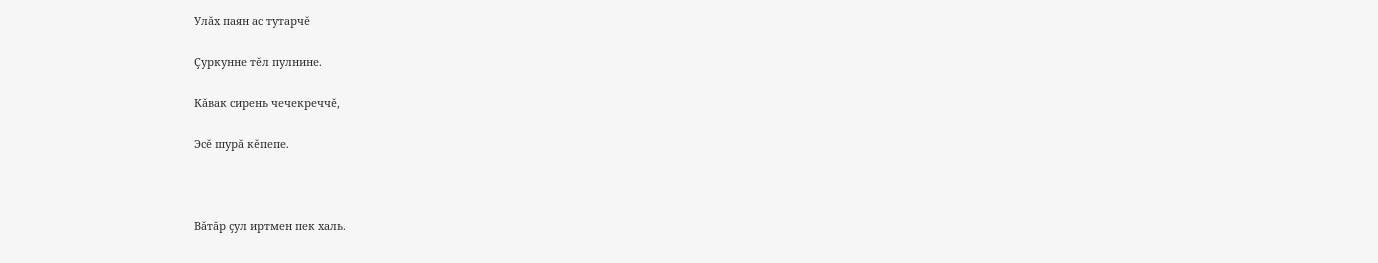Улăх паян ас тутарчĕ

Çуркунне тĕл пулнине.

Кăвак сирень чечекреччĕ,

Эсĕ шурă кĕпепе.



Вăтăр çул иртмен пек халь.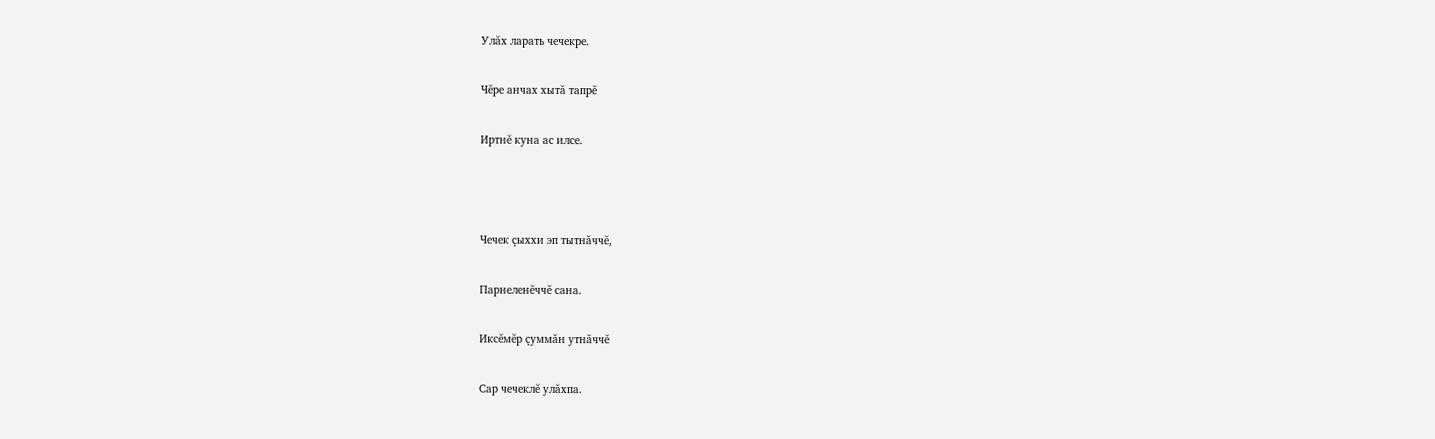Улăх ларать чечекре.

Чĕре анчах хытă тапрĕ

Иртнĕ куна ас илсе.



Чечек çыххи эп тытнăччĕ,

Парнеленĕччĕ сана.

Иксĕмĕр çуммăн утнăччĕ

Сар чечеклĕ улăхпа.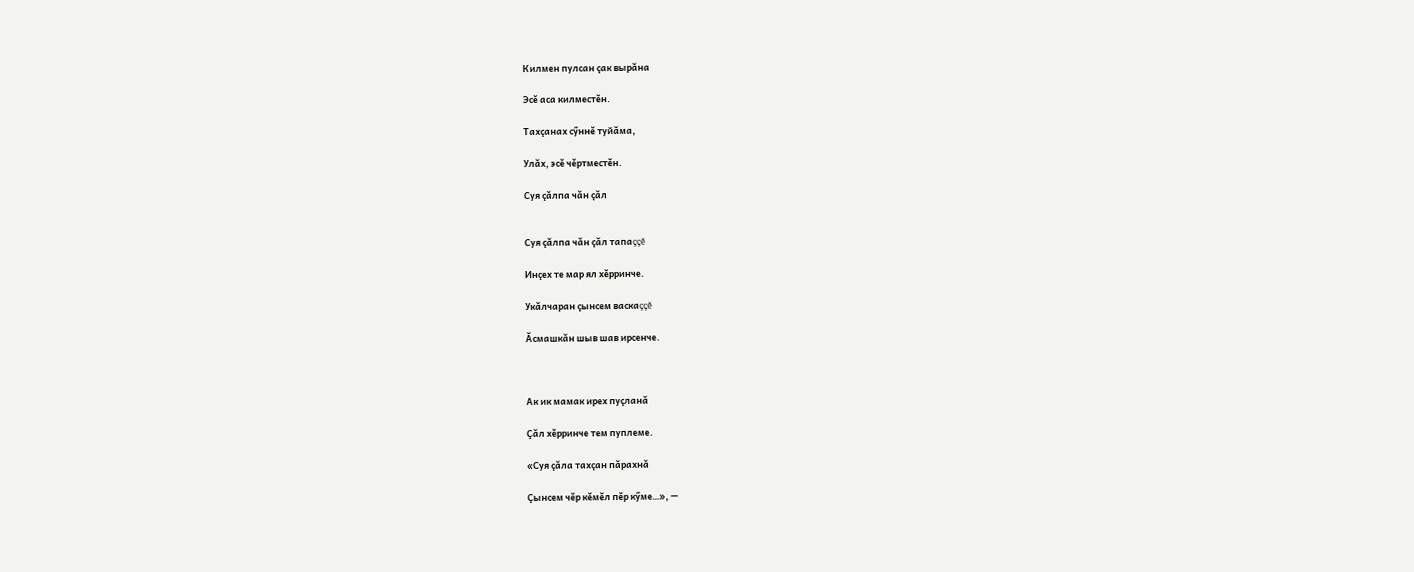Килмен пулсан çак вырăна

Эсĕ аса килместĕн.

Тахçанах сӳннĕ туйăма,

Улăх, эсĕ чĕртместĕн.

Суя çăлпа чăн çăл


Суя çăлпа чăн çăл тапаççĕ

Инçех те мар ял хĕрринче.

Укăлчаран çынсем васкаççĕ

Ăсмашкăн шыв шав ирсенче.



Ак ик мамак ирех пуçланă

Çăл хĕрринче тем пуплеме.

«Суя çăла тахçан пăрахнă

Çынсем чĕр кĕмĕл пĕр кӳме…», —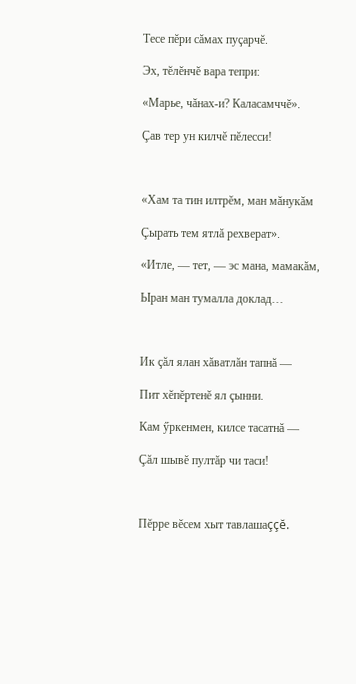Тесе пĕри сăмах пуçарчĕ.

Эх, тĕлĕнчĕ вара тепри:

«Марье, чăнах-и? Каласамччĕ».

Çав тер ун килчĕ пĕлесси!



«Хам та тин илтрĕм, ман мăнукăм

Çырать тем ятлă рехверат».

«Итле, — тет, — эс мана, мамакăм,

Ыран ман тумалла доклад…



Ик çăл ялан хăватлăн тапнă —

Пит хĕпĕртенĕ ял çынни.

Кам ӳркенмен, килсе тасатнă —

Çăл шывĕ пултăр чи таси!



Пĕрре вĕсем хыт тавлашаççĕ.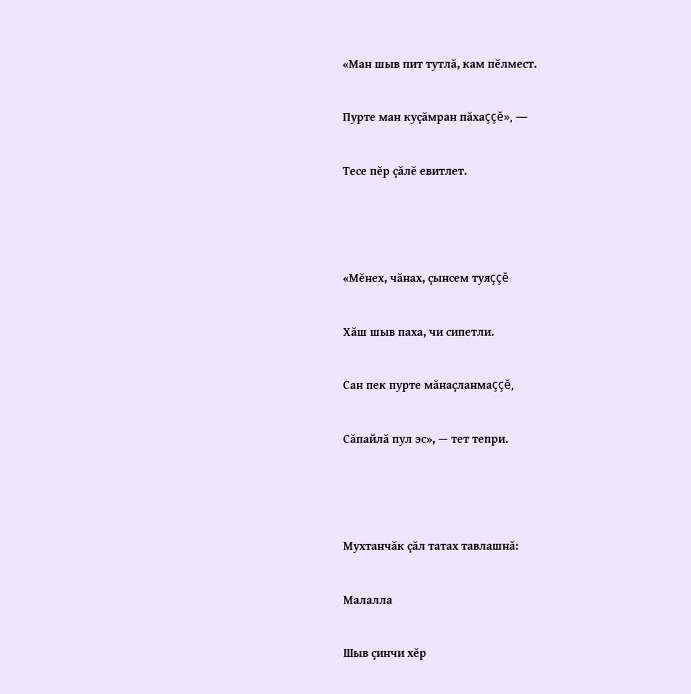«Ман шыв пит тутлă, кам пĕлмест.

Пурте ман куçăмран пăхаççĕ», —

Тесе пĕр çăлĕ евитлет.



«Мĕнех, чăнах, çынсем туяççĕ

Хăш шыв паха, чи сипетли.

Сан пек пурте мăнаçланмаççĕ,

Сăпайлă пул эс», — тет тепри.



Мухтанчăк çăл татах тавлашнă:

Малалла

Шыв çинчи хĕр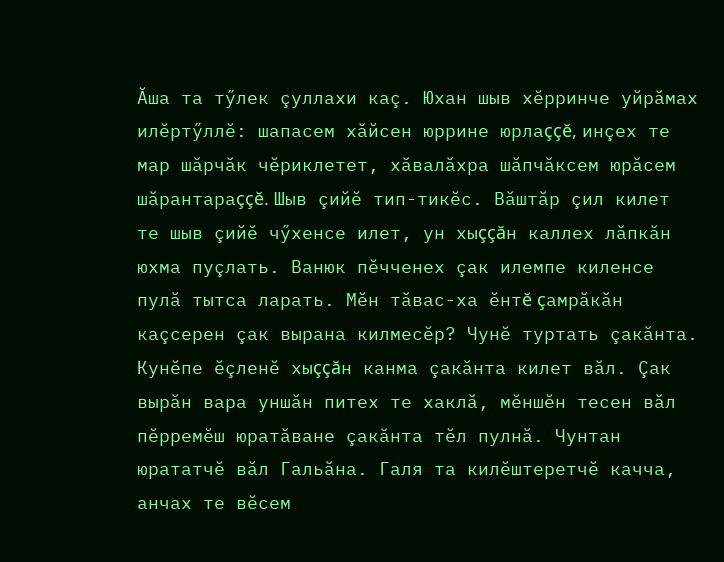Ăша та тӳлек çуллахи каç. Юхан шыв хĕрринче уйрăмах илĕртӳллĕ: шапасем хăйсен юррине юрлаççĕ, инçех те мар шăрчăк чĕриклетет, хăвалăхра шăпчăксем юрăсем шăрантараççĕ. Шыв çийĕ тип-тикĕс. Вăштăр çил килет те шыв çийĕ чӳхенсе илет, ун хыççăн каллех лăпкăн юхма пуçлать. Ванюк пĕчченех çак илемпе киленсе пулă тытса ларать. Мĕн тăвас-ха ĕнтĕ çамрăкăн каçсерен çак вырана килмесĕр? Чунĕ туртать çакăнта. Кунĕпе ĕçленĕ хыççăн канма çакăнта килет вăл. Çак вырăн вара уншăн питех те хаклă, мĕншĕн тесен вăл пĕрремĕш юратăване çакăнта тĕл пулнă. Чунтан юрататчĕ вăл Гальăна. Галя та килĕштеретчĕ качча, анчах те вĕсем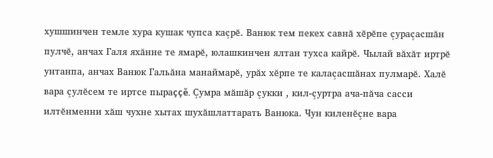хушшинчен темле хура кушак чупса каçрĕ. Ванюк тем пекех савнă хĕрĕпе çураçасшăн пулчĕ, анчах Галя яхăнне те ямарĕ, юлашкинчен ялтан тухса кайрĕ. Чылай вăхăт иртрĕ унтанпа, анчах Ванюк Гальăна манаймарĕ, урăх хĕрпе те калаçасшăнах пулмарĕ. Халĕ вара çулĕсем те иртсе пыраççĕ. Çумра мăшăр çукки , кил-çуртра ача-пăча сасси илтĕнменни хăш чухне хытах шухăшлаттарать Ванюка. Чун киленĕçне вара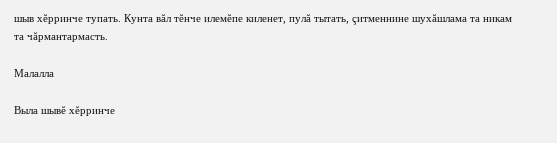шыв хĕрринче тупать. Кунта вăл тĕнче илемĕпе киленет, пулă тытать, çитменнине шухăшлама та никам та чăрмантармасть.

Малалла

Выла шывĕ хĕрринче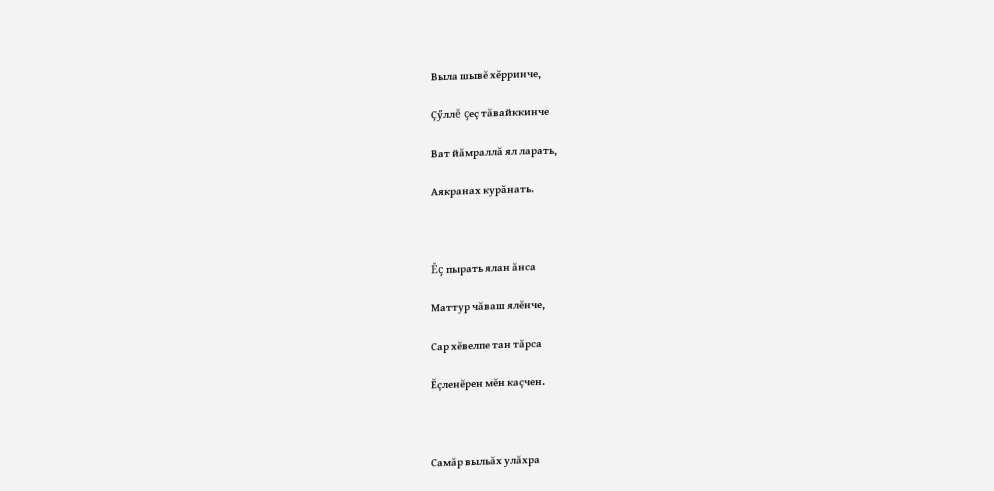Выла шывĕ хĕрринче,

Çӳллĕ çеç тăвайккинче

Ват йăмраллă ял ларать,

Аякранах курăнать.



Ĕç пырать ялан ăнса

Маттур чăваш ялĕнче,

Сар хĕвелпе тан тăрса

Ĕçленĕрен мĕн каçчен.



Самăр выльăх улăхра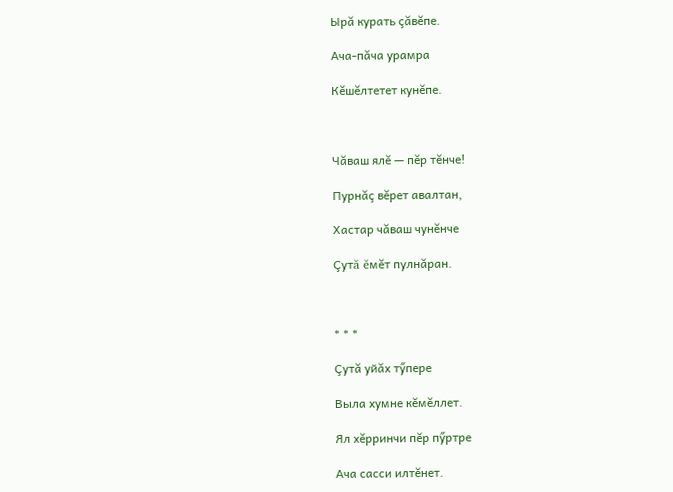Ырă курать çăвĕпе.

Ача-пăча урамра

Кĕшĕлтетет кунĕпе.



Чăваш ялĕ — пĕр тĕнче!

Пурнăç вĕрет авалтан,

Хастар чăваш чунĕнче

Çутă ĕмĕт пулнăран.



* * *

Çутă уйăх тӳпере

Выла хумне кĕмĕллет.

Ял хĕрринчи пĕр пӳртре

Ача сасси илтĕнет.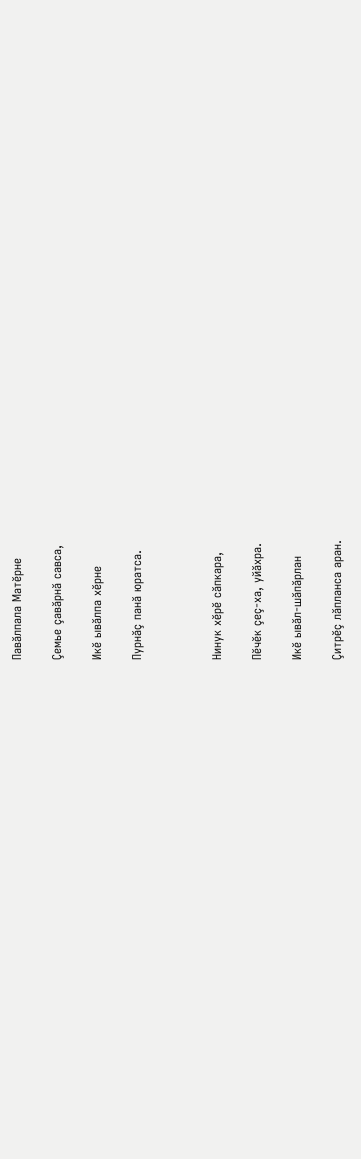Павăлпала Матĕрне

Çемье çавăрнă савса,

Икĕ ывăлпа хĕрне

Пурнăç панă юратса.



Нинук хĕрĕ сăпкара,

Пĕчĕк çеç-ха, уйăхра.

Икĕ ывăл-шăпăрлан

Çитрĕç лăпланса аран.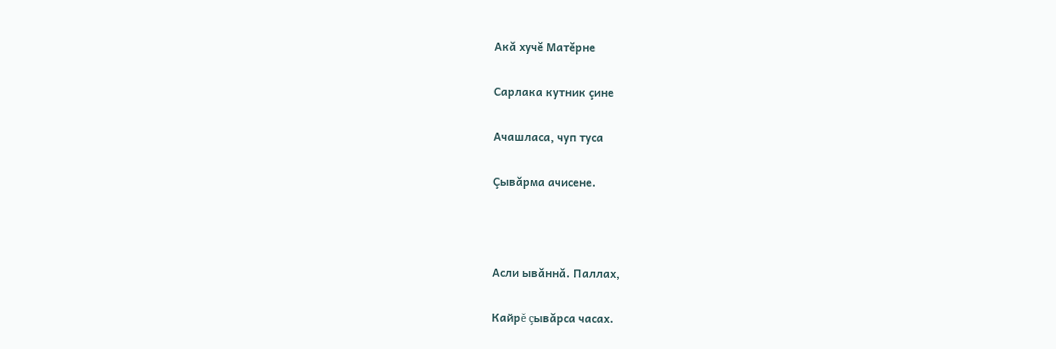Акă хучĕ Матĕрне

Сарлака кутник çине

Ачашласа, чуп туса

Çывăрма ачисене.



Асли ывăннă. Паллах,

Кайрĕ çывăрса часах.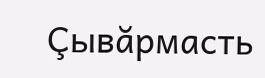Çывăрмасть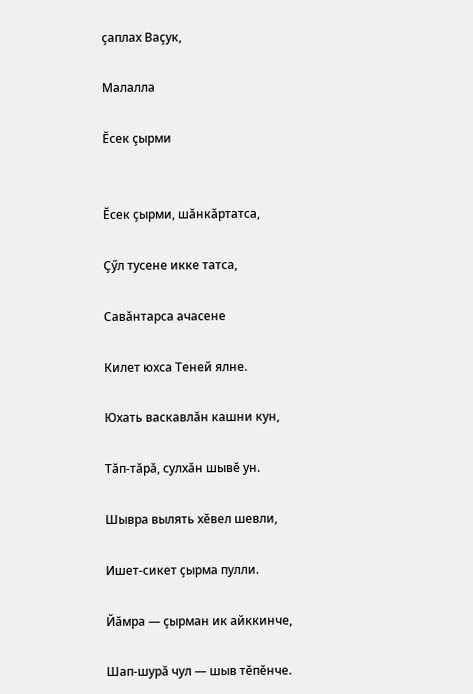çаплах Ваçук,

Малалла

Ĕсек çырми


Ĕсек çырми, шăнкăртатса,

Çӳл тусене икке татса,

Савăнтарса ачасене

Килет юхса Теней ялне.

Юхать васкавлăн кашни кун,

Тăп-тăрă, сулхăн шывĕ ун.

Шывра вылять хĕвел шевли,

Ишет-сикет çырма пулли.

Йăмра — çырман ик айккинче,

Шап-шурă чул — шыв тĕпĕнче.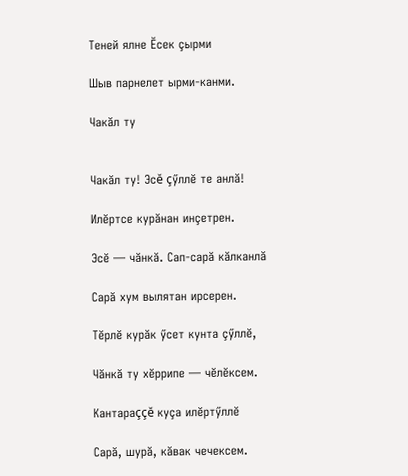Теней ялне Ĕсек çырми

Шыв парнелет ырми-канми.

Чакăл ту


Чакăл ту! Эсĕ çӳллĕ те анлă!

Илĕртсе курăнан инçетрен.

Эсĕ — чăнкă. Сап-сарă кăлканлă

Сарă хум вылятан ирсерен.

Тĕрлĕ курăк ӳсет кунта çӳллĕ,

Чăнкă ту хĕррипе — чĕлĕксем.

Кантараççĕ куçа илĕртӳллĕ

Сарă, шурă, кăвак чечексем.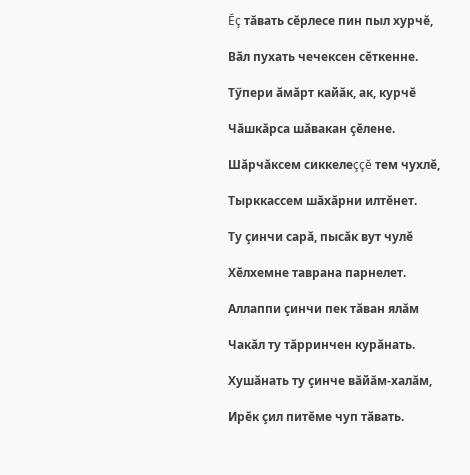Ĕç тăвать сĕрлесе пин пыл хурчĕ,

Вăл пухать чечексен сĕткенне.

Тӳпери ăмăрт кайăк, ак, курчĕ

Чăшкăрса шăвакан çĕлене.

Шăрчăксем сиккелеççĕ тем чухлĕ,

Тырккассем шăхăрни илтĕнет.

Ту çинчи сарă, пысăк вут чулĕ

Хĕлхемне таврана парнелет.

Аллаппи çинчи пек тăван ялăм

Чакăл ту тăрринчен курăнать.

Хушăнать ту çинче вăйăм-халăм,

Ирĕк çил питĕме чуп тăвать.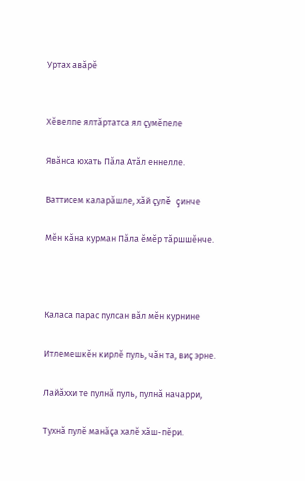Уртах авăрĕ


Хĕвелпе ялтăртатса ял çумĕпеле

Явăнса юхать Пăла Атăл еннелле.

Ваттисем каларăшле, хăй çулĕ çинче

Мĕн кăна курман Пăла ĕмĕр тăршшĕнче.



Каласа парас пулсан вăл мĕн курнине

Итлемешкĕн кирлĕ пуль, чăн та, виç эрне.

Лайăххи те пулнă пуль, пулнă начарри,

Тухнă пулĕ манăçа халĕ хăш-пĕри.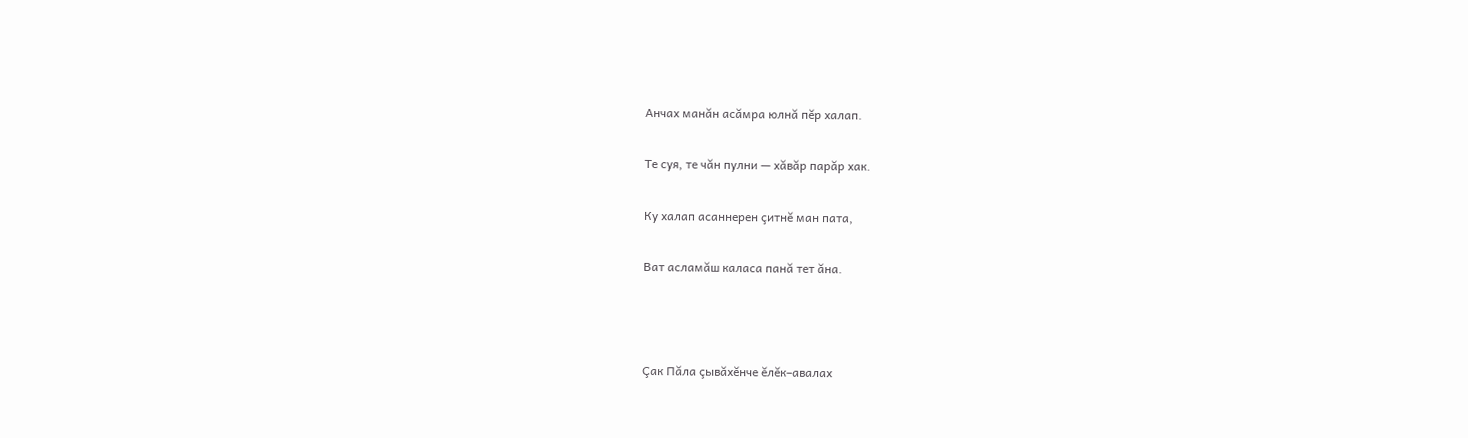Анчах манăн асăмра юлнă пĕр халап.

Те суя, те чăн пулни — хăвăр парăр хак.

Ку халап асаннерен çитнĕ ман пата,

Ват асламăш каласа панă тет ăна.



Çак Пăла çывăхĕнче ĕлĕк–авалах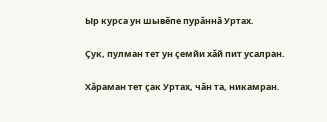Ыр курса ун шывĕпе пурăннă Уртах.

Çук, пулман тет ун çемйи хăй пит усалран.

Хăраман тет çак Уртах, чăн та, никамран.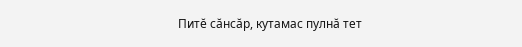Питĕ сăнсăр, кутамас пулнă тет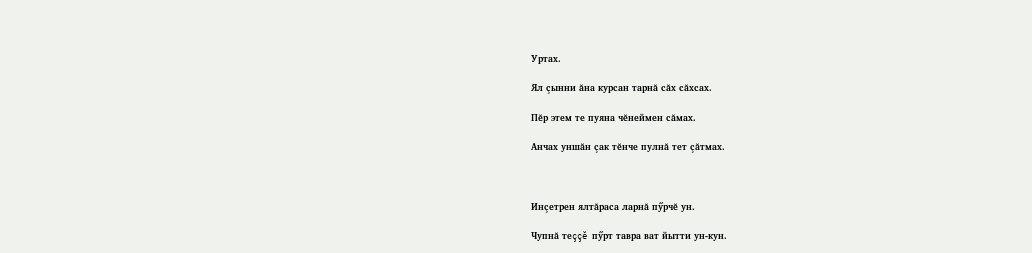Уртах.

Ял çынни ăна курсан тарнă сăх сăхсах.

Пĕр этем те пуяна чĕнеймен сăмах.

Анчах уншăн çак тĕнче пулнă тет çăтмах.



Инçетрен ялтăраса ларнă пӳрчĕ ун.

Чупнă теççĕ пӳрт тавра ват йытти ун-кун.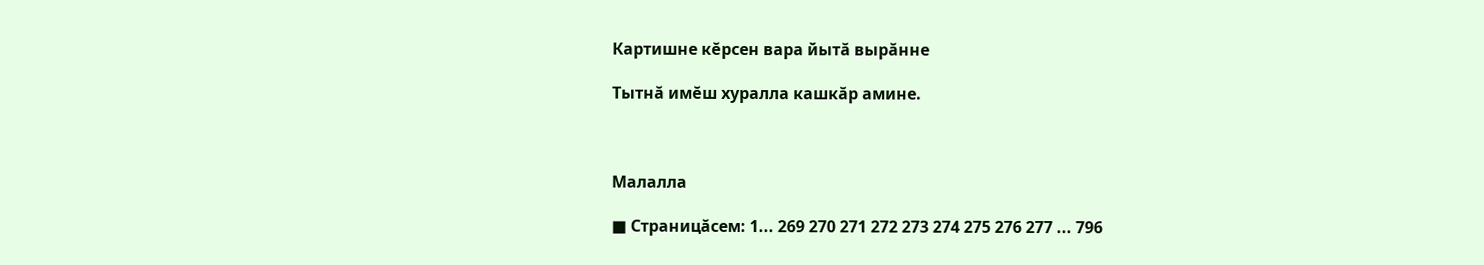Картишне кĕрсен вара йытă вырăнне

Тытнă имĕш хуралла кашкăр амине.



Малалла

■ Страницăсем: 1... 269 270 271 272 273 274 275 276 277 ... 796